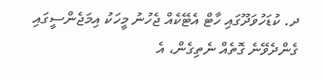ދ. ކުޑަހުވަދޫގައި ހާޓް އެޓޭކެއް ޖެހުނު މީހަކު އިމަޖެންސީގައި ގެންދެވޭނެ ގޮތެއް ނެތިގެން، އެ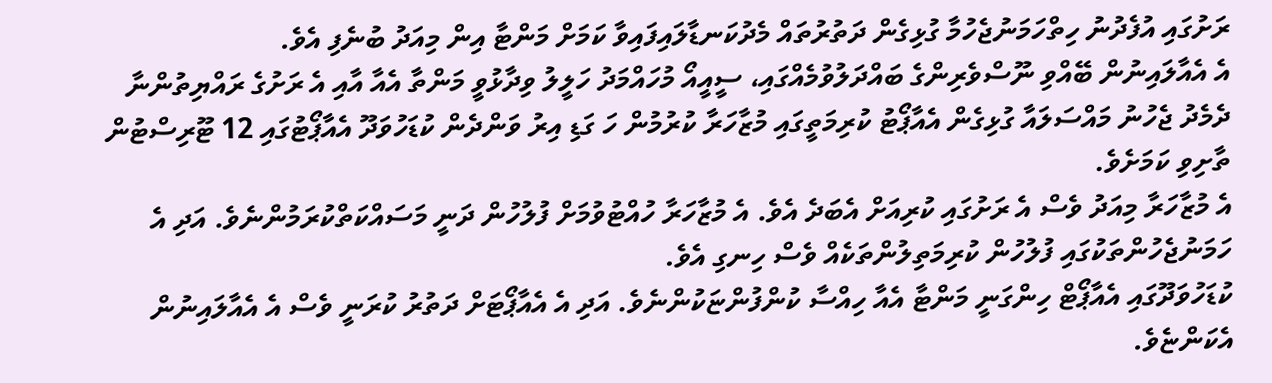ރަށުގައި އުފެދުނު ހިތްހަމަނުޖެހުމާ ގުޅިގެން ދަތުރުތައް މެދުކަނޑާލައިފައިވާ ކަމަށް މަންޓާ އިން މިއަދު ބުނެފި އެވެ.
އެ އެއާލައިނުން ބޭއްވި ނޫސްވެރިންގެ ބައްދަލުވުމެއްގައި، ސީއީއޯ މުހައްމަދު ހަލީލު ވިދާޅުވީ މަންތާ އެއާ އާއި އެ ރަށުގެ ރައްޔިތުންނާ ދެމެދު ޖެހުނު މައްސަލައާ ގުޅިގެން އެއާޕޯޓު ކުރިމަތީގައި މުޒާހަރާ ކުރުމުން ހަ ގަޑި އިރު ވަންދެން ކުޑަހުވަދޫ އެއާޕޯޓުގައި 12 ޓޫރިސްޓުން ތާށިވި ކަމަށެވެ.
އެ މުޒާހަރާ މިއަދު ވެސް އެ ރަށުގައި ކުރިއަށް އެބަދެ އެވެ. އެ މުޒާހަރާ ހުއްޓުވުމަށް ފުލުހުން ދަނީ މަސައްކަތްކުރަމުންނެވެ. އަދި އެ ހަމަނުޖެހުންތަކުގައި ފުލުހުން ކުރިމަތިލުންތަކެއް ވެސް ހިނގި އެވެ.
ކުޑަހުވަދޫގައި އެއާޕޯޓް ހިންގަނީ މަންޓާ އެއާ ހިއްސާ ކުންފުންޏަކުންނެވެ. އަދި އެ އެއާޕޯޓަށް ދަތުރު ކުރަނީ ވެސް އެ އެއާލައިނުން އެކަންޏެވެ.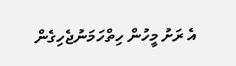އެ ރަށު މީހުން ހިތްހަމަނުޖެހިގެން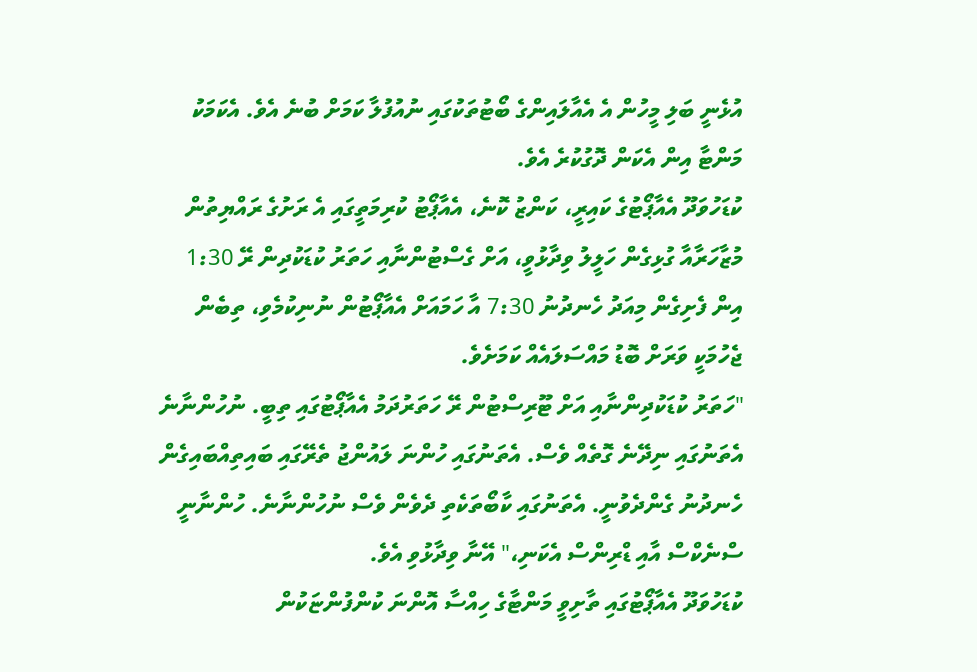އުޅެނީ ބަލި މީހުން އެ އެއާލައިންގެ ބޯޓުތަކުގައި ނުއުފުލާ ކަމަށް ބުނެ އެވެ. އެކަމަކު މަންޓާ އިން އެކަން ދޮގުކުރެ އެވެ.
ކުޑަހުވަދޫ އެއާޕޯޓުގެ ކައިރީ، ކަންޒު ކޮނެ، އެއާޕޯޓު ކުރިމަތީގައި އެ ރަށުގެ ރައްޔިތުން މުޒާހަރާއާ ގުޅިގެން ހަލީލު ވިދާޅުވީ، އަށް ގެސްޓުންނާއި ހަތަރު ކުޑަކުދިން ރޭ 1:30 އިން ފެށިގެން މިއަދު ހެނދުނު 7:30 އާ ހަމައަށް އެއާޕޯޓުން ނުނިކުމެވި، ތިބެން ޖެހުމަކީ ވަރަށް ބޮޑު މައްސަލައެއް ކަމަށެވެ.
"ހަތަރު ކުޑަކުދިންނާއި އަށް ޓޫރިސްޓުން ރޭ ހަތަރުދަމު އެއާޕޯޓުގައި ތިބީ. ނުހުންނާނެ އެތަނުގައި ނިދޭނެ ގޮތެއް ވެސް. އެތަނުގައި ހުންނަ ލައުންޖު ތެރޭގައި ބައިތިއްބައިގެން ހެނދުނު ގެންދެވުނީ. އެތަނުގައި ކާބޯތަކެތި ދެވެން ވެސް ނުހުންނާނެ. ހުންނާނީ ސްނެކްސް އާއި ޑްރިންސް އެކަނި،" އޭނާ ވިދާޅުވި އެވެ.
ކުޑަހުވަދޫ އެއާޕޯޓުގައި ތާށިވީ މަންޓާގެ ހިއްސާ އޮންނަ ކުންފުންޏަކުން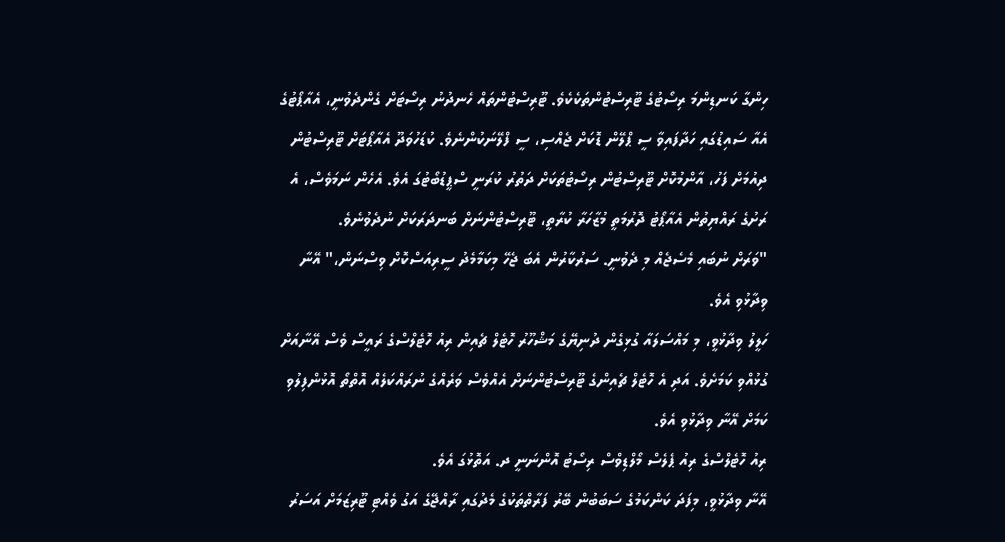ހިންގާ ކަނޑިންމަ ރިސޯޓުގެ ޓޫރިސްޓުންތަކެކެވެ. ޓޫރިސްޓުންތައް ހެނދުނު ރިސޯޓަށް ގެންދެވުނީ، އެއާޕޯޓުގެ އެއާ ސައިޑުގައި ހަދާފައިވާ ސީ ޕްލޭން ޑޮކަށް ޖެއްސި، ސީ ފްލޭނަކުންނެވެ. ކުޑަހުވަދޫ އެއާޕޯޓަށް ޓޫރިސްޓުން ދިއުމަށް ފަހު، އާންމުކޮށް ޓޫރިސްޓުން ރިސޯޓުތަކަށް ދަތުރު ކުރަނީ ސްޕީޑުބޯޓުގަ އެވެ. އެހެން ނަމަވެސް، އެ ރަށުގެ ރައްޔިތުން އެއާޕޯޓު ދޮރުމަތީ މުޒާހަރާ ކުރާތީ، ޓޫރިސްޓުންނަށް ބަނދަރަކަށް ނުދެވުނެވެ.
"ވަރަށް ނުބައި މެސެޖެއް މި ދެވުނީ. ސަރުކާރުން އެބަ ޖެހޭ މިކަމާމެދު ސީރިއަސްކޮށް ވިސްނަން،" އޭނާ ވިދާޅުވި އެވެ.
ހަލީލު ވިދާޅުވީ، މި މައްސަލައާ ގުޅިގެން ދުނިޔޭގެ މަޝްހޫރު ހޮޓެލް ޗެއިން ރިއު ހޮޓެލްސްގެ ރައީސް ވެސް އޭނާއަށް ގުޅުއްވި ކަމަށެވެ. އަދި އެ ހޮޓެލް ޗެއިންގެ ޓޫރިސްޓުންނަށް އެއްވެސް ވަރެއްގެ ނުރައްކަލެއް އޮތްތޯ އޮޅުންފިލުވި ކަމަށް އޭނާ ވިދާޅުވި އެވެ.
ރިއު ހޮޓެލްސްގެ ރިއު ޕެލެސް މޯލްޑިވްސް ރިސޯޓު އޮންނަނީ ދ. އަތޮޅުގަ އެވެ.
އޭނާ ވިދާޅުވީ، މިފަދަ ކަންކަމުގެ ސަބަބުން ބޭރު ފަރާތްތަކުގެ މެދުގައި ރާއްޖޭގެ އަގު ވެއްޓި ޓޫރިޒަމަށް އަސަރު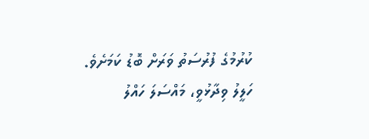ކުރުމުގެ ފުރުސަތު ވަރަށް ބޮޑު ކަމަށެވެ.
ހަލީލު ވިދާޅުވީ، މައްސަލަ ހައްލު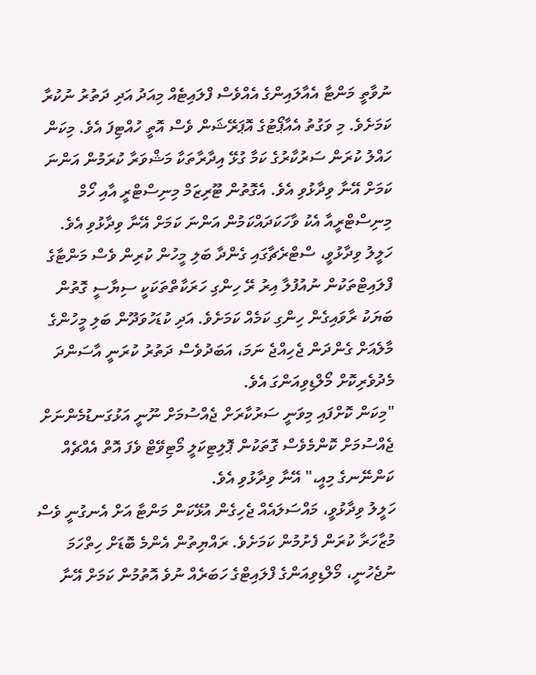ނުވާތީ މަންޓާ އެއާލައިންގެ އެއްވެސް ފްލައިޓެއް މިއަދު އަދި ދަތުރު ނުކުރާ ކަމަށެވެ. މި ވަގުތު އެއާޕޯޓުގެ އޮޕަރޭޝަން ވެސް އޮތީ ހުއްޓިފަ އެވެ. މިކަން ހައްލު ކުރަން ސަރުކާރުގެ ކަމާ ގުޅޭ އިދާރާތަކާ މަޝްވަރާ ކުރަމުން އަންނަ ކަމަށް އޭނާ ވިދާޅުވި އެވެ. އެގޮތުން ޓޫރިޒަމް މިނިސްޓްރީ އާއި ހޯމް މިނިސްޓްރީއާ އެކު ވާހަކަދައްކަމުން އަންނަ ކަމަށް އޭނާ ވިދާޅުވި އެވެ.
ހަލީލު ވިދާޅުވީ، ސްޓްރެޗާގައި ގެންދާ ބަލި މީހުން ކުރިން ވެސް މަންޓާގެ ފްލައިޓްތަކުން ނުއުފުލާ އިރު ރޭ ހިންގި ހަރަކާތްތަކަކީ ސިޔާސީ ގޮތުން ބަޔަކު ރާވައިގެން ހިންގި ކަމެއް ކަމަށެވެ. އަދި ކުޑަހުވަދޫން ބަލި މީހުންގެ މާލެއަށް ގެންދަން ޖެހިއްޖެ ނަމަ، އަބަދުވެސް ދަތުރު ކުރަނީ އާސަންދަ މެދުވެރިކޮށް މޯލްޑިވިއަންގަ އެވެ.
"މިކަން ކޮށްފައި މިވަނީ ސަރުކާރަށް ޖެއްސުމަށް ނޫނީ އަޅުގަނޑުމެންނަށް ޖެއްސުމަށް ކޮންމެވެސް ގޮތަކުން ޕޮލިޓިކަލީ މޯޓިވޭޓް ވެފަ އޮތް އެއްޗެއް ކަންނޭނގެ މިއީ،" އޭނާ ވިދާޅުވި އެވެ.
ހަލީލު ވިދާޅުވީ، މައްސަލައެއް ޖެހިގެން އުޅޭކަން މަންޓާ އަށް އެނގުނީ ވެސް މުޒާހަރާ ކުރަން ފެށުމުން ކަމަށެވެ. ރައްޔިތުން އެންމެ ބޮޑަށް ހިތްހަމަ ނުޖެހުނީ، މޯލްޑިވިއަންގެ ފްލައިޓްގެ ހަބަރެއް ނުވެ އޮތުމުން ކަމަށް އޭނާ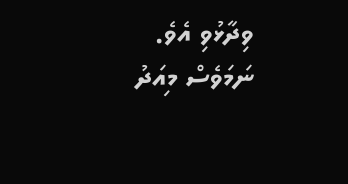ވިދާޅުވި އެވެ. ނަމަވެސް މިއަދު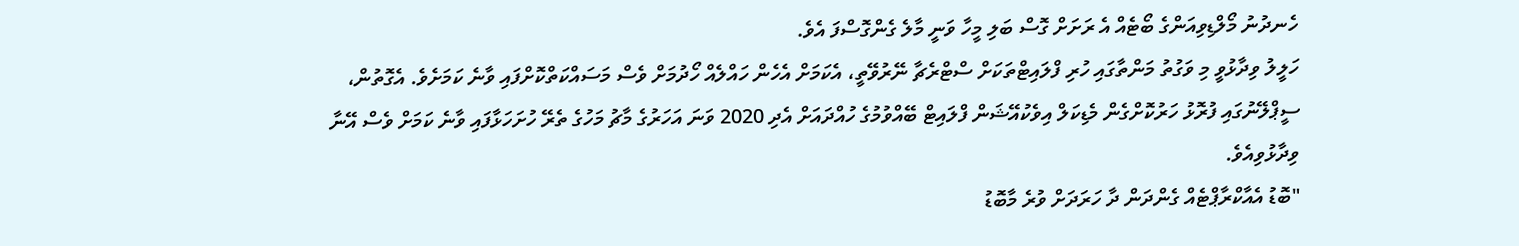ހެނދުނު މޯލްޑިވިއަންގެ ބޯޓެއް އެ ރަށަށް ގޮސް ބަލި މީހާ ވަނީ މާލެ ގެންގޮސްފަ އެވެ.
ހަލީލު ވިދާޅުވީ މި ވަގުތު މަންތާގައި ހުރި ފްލައިޓްތަކަށް ސްޓްރެޗާ ނޭރުވޭތީ، އެކަމަށް އެހެން ހައްލެއް ހޯދުމަށް ވެސް މަސައްކަތްކޮށްފައި ވާނެ ކަމަށެވެ. އެގޮތުން، ސީޕްލޭނުގައި ފުރޮޅު ހަރުކޮށްގެން މެޑިކަލް އިވެކުއޭޝަން ފްލައިޓް ބޭއްވުމުގެ ހުއްދައަށް އެދި 2020 ވަނަ އަހަރުގެ މާޗު މަހުގެ ތެރޭ ހުށަހަޅާފައި ވާނެ ކަމަށް ވެސް އޭނާ ވިދާޅުވިއެވެ.
"ބޮޑު އެއާކްރާޕްޓެއް ގެންދަން ދާ ހަރަދަށް ވުރެ މާބޮޑު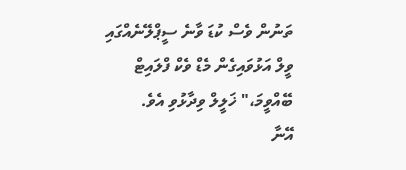ތަނުން ވެސް ކުޑަ ވާނެ ސީޕްލޭނެއްގައި ވީލް އަޅުވައިގެން މެޑް ވެކް ފްލައިޓް ބޭއްވީމަ،" ޚަލީލް ވިދާޅުވި އެވެ.
އޭނާ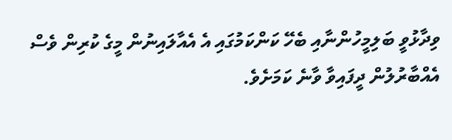ވިދާޅުވީ ބަލިމީހުންނާއި ބެހޭ ކަންކަމުގައި އެ އެއާލައިނުން މީގެ ކުރިން ވެސް އެއްބާރުލުން ދީފައިވާ ވާނެ ކަމަށެވެ.